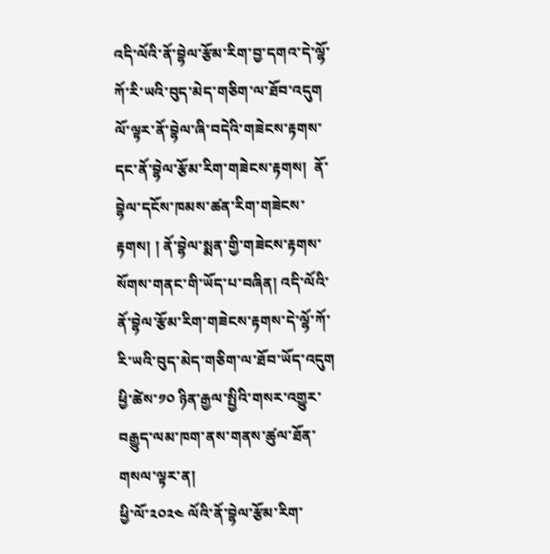འདི་ལོའི་ནོ་བྷེལ་རྩོམ་རིག་བྱ་དགའ་དེ་ལྷོ་ཀོ་རི་ཡའི་བུད་མེད་གཅིག་ལ་ཐོབ་འདུག
ལོ་ལྟར་ནོ་བྷེལ་ཞི་བདེའི་གཟེངས་རྟགས་དང་ནོ་བྷེལ་རྩོམ་རིག་གཟེངས་རྟགས།  ནོ་བྷེལ་དངོས་ཁམས་ཚན་རིག་གཟེངས་རྟགས། ། ནོ་བྷེལ་སྨན་གྱི་གཟེངས་རྟགས་སོགས་གནང་གི་ཡོད་པ་བཞིན། འདི་ལོའི་ནོ་བྷེལ་རྩོམ་རིག་གཟེངས་རྟགས་དེ་ལྷོ་ཀོ་རི་ཡའི་བུད་མེད་གཅིག་ལ་ཐོབ་ཡོད་འདུག
ཕྱི་ཚེས་༡༠ ཉིན་རྒྱལ་སྤྱིའི་གསར་འགྱུར་བརྒྱུད་ལམ་ཁག་ནས་གནས་ཚུལ་ཐོན་གསལ་ལྟར་ན།
ཕྱི་ལོ་༢༠༢༤ ལོའི་ནོ་བྷེལ་རྩོམ་རིག་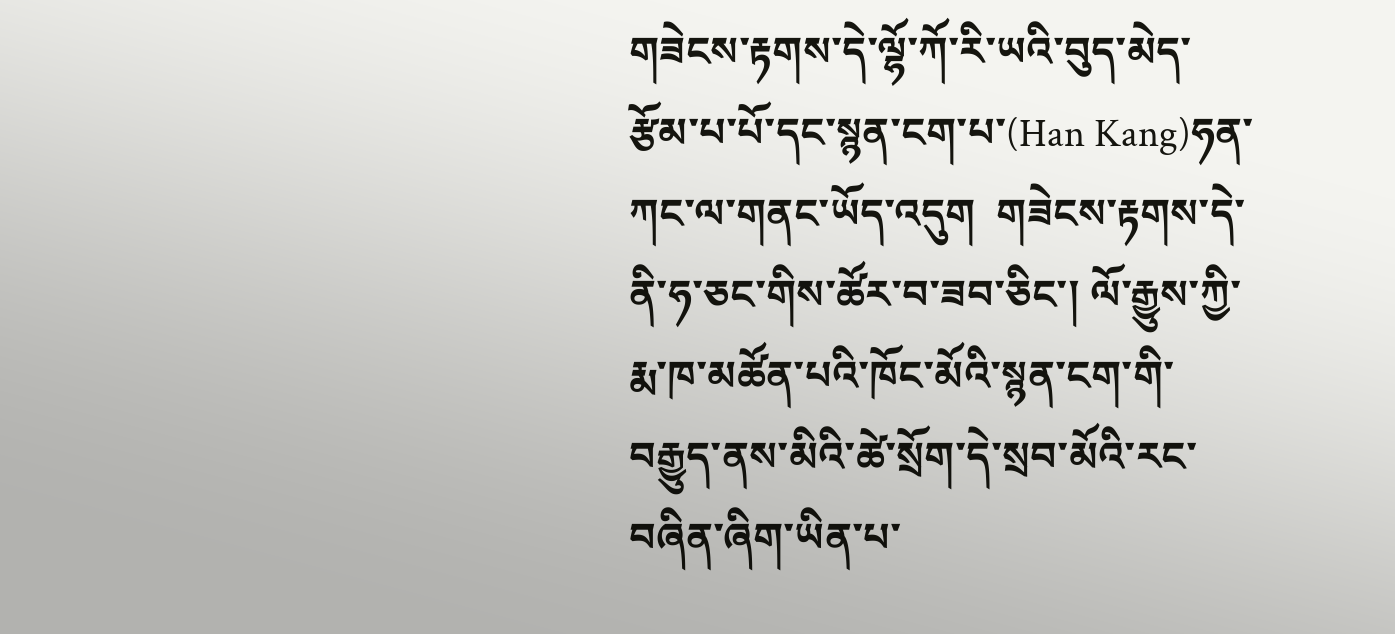གཟེངས་རྟགས་དེ་ལྷོ་ཀོ་རི་ཡའི་བུད་མེད་རྩོམ་པ་པོ་དང་སྙན་ངག་པ་(Han Kang)ཧན་ཀང་ལ་གནང་ཡོད་འདུག  གཟེངས་རྟགས་དེ་ནི་ཧ་ཅང་གིས་ཚོར་བ་ཟབ་ཅིང་། ལོ་རྒྱུས་ཀྱི་རྨ་ཁ་མཚོན་པའི་ཁོང་མོའི་སྙན་ངག་གི་བརྒྱུད་ནས་མིའི་ཚེ་སྲོག་དེ་སྲབ་མོའི་རང་བཞིན་ཞིག་ཡིན་པ་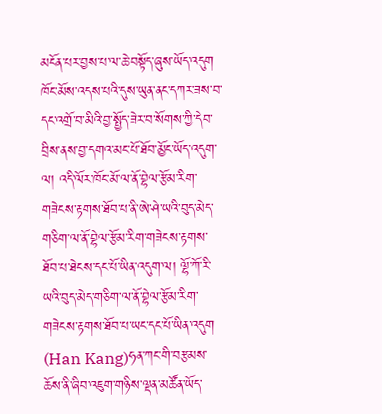མངོན་པར་བྱས་པ་ལ་ཆེ་བསྟོད་ཞུས་ཡོད་འདུག  ཁོང་མོས་འདས་པའི་དུས་ཡུན་ནང་དཀར་ཟས་བ་དང་འགྲོ་བ་མིའི་བྱ་སྤྱོད་ཟེར་བ་སོགས་ཀྱི་དེབ་བྲིས་ནས་བྱ་དགའ་མང་པོ་ཐོབ་མྱོང་ཡོད་འདུག་ལ། འདི་ལོར་ཁོང་མོ་ལ་ནོ་བྷེལ་རྩོམ་རིག་གཟེངས་རྟགས་ཐོབ་པ་ནི་ཨེ་ཤེ་ཡའི་བུད་མེད་གཅིག་ལ་ནོ་བྷེལ་རྩོམ་རིག་གཟེངས་རྟགས་ཐོབ་པ་ཐེངས་དང་པོ་ཡིན་འདུག་ལ། ལྷོ་ཀོ་རི་ཡའི་བུད་མེད་གཅིག་ལ་ནོ་བྷེལ་རྩོམ་རིག་གཟེངས་རྟགས་ཐོབ་པ་ཡང་དང་པོ་ཡིན་འདུག
(Han Kang)ཧན་ཀང་གི་བརྩམས་ཆོས་ནི་ཞིབ་འཇུག་གཉིས་ལྡན་མཚོན་ཡོད་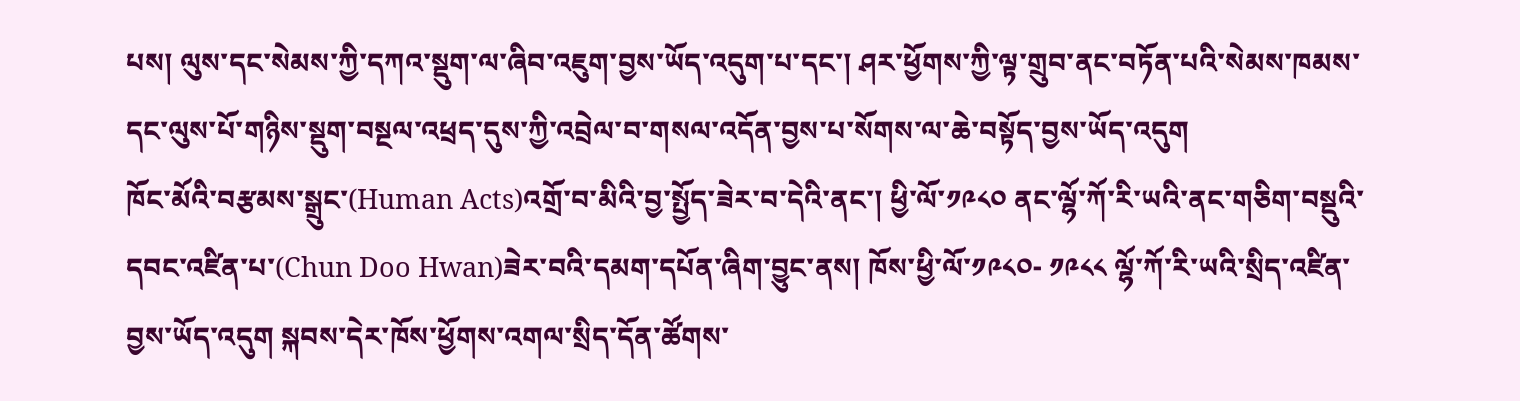པས། ལུས་དང་སེམས་ཀྱི་དཀའ་སྡུག་ལ་ཞིབ་འཇུག་བྱས་ཡོད་འདུག་པ་དང་། ཤར་ཕྱོགས་ཀྱི་ལྟ་གྲུབ་ནང་བཏོན་པའི་སེམས་ཁམས་དང་ལུས་པོ་གཉིས་སྡུག་བསྔལ་འཕྲད་དུས་ཀྱི་འབྲེལ་བ་གསལ་འདོན་བྱས་པ་སོགས་ལ་ཆེ་བསྟོད་བྱས་ཡོད་འདུག
ཁོང་མོའི་བརྩམས་སྒྲུང་(Human Acts)འགྲོ་བ་མིའི་བྱ་སྤྱོད་ཟེར་བ་དེའི་ནང་། ཕྱི་ལོ་༡༩༨༠ ནང་ལྷོ་ཀོ་རི་ཡའི་ནང་གཅིག་བསྡུའི་དབང་འཛིན་པ་(Chun Doo Hwan)ཟེར་བའི་དམག་དཔོན་ཞིག་བྱུང་ནས། ཁོས་ཕྱི་ལོ་༡༩༨༠- ༡༩༨༨ ལྷོ་ཀོ་རི་ཡའི་སྲིད་འཛིན་བྱས་ཡོད་འདུག སྐབས་དེར་ཁོས་ཕྱོགས་འགལ་སྲིད་དོན་ཚོགས་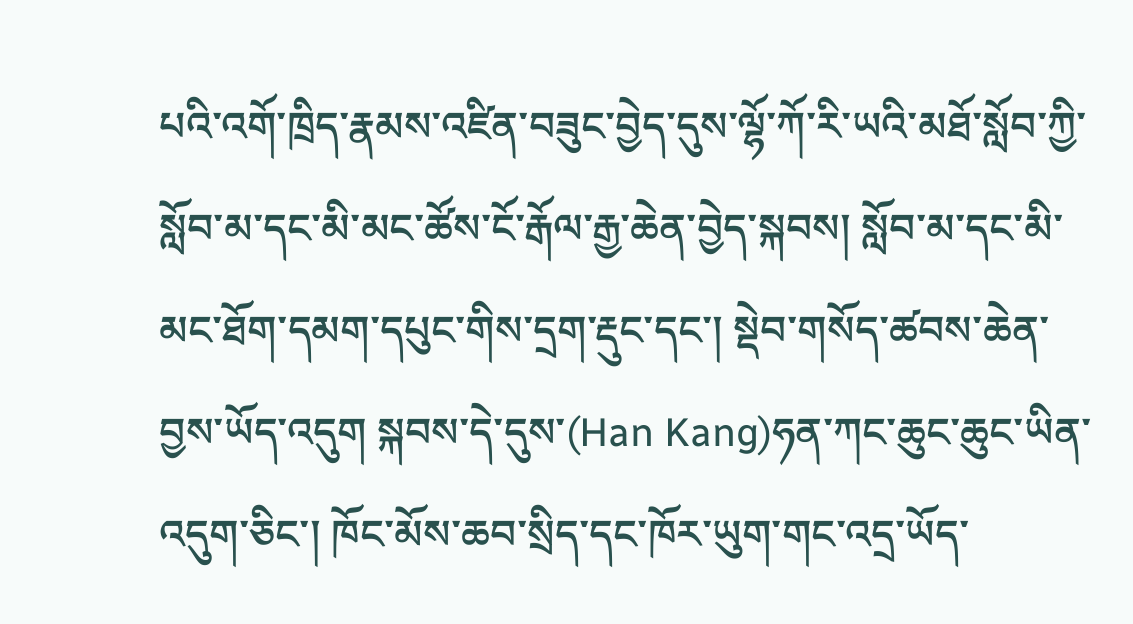པའི་འགོ་ཁྲིད་རྣམས་འཛིན་བཟུང་བྱེད་དུས་ལྷོ་ཀོ་རི་ཡའི་མཐོ་སློབ་ཀྱི་སློབ་མ་དང་མི་མང་ཚོས་ངོ་རྒོལ་རྒྱ་ཆེན་བྱེད་སྐབས། སློབ་མ་དང་མི་མང་ཐོག་དམག་དཔུང་གིས་དྲག་རྡུང་དང་། སྡེབ་གསོད་ཚབས་ཆེན་བྱས་ཡོད་འདུག སྐབས་དེ་དུས་(Han Kang)ཧན་ཀང་ཆུང་ཆུང་ཡིན་འདུག་ཅིང་། ཁོང་མོས་ཆབ་སྲིད་དང་ཁོར་ཡུག་གང་འདྲ་ཡོད་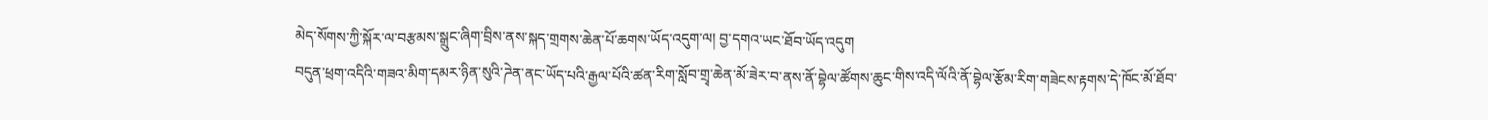མེད་སོགས་ཀྱི་སྐོར་ལ་བརྩམས་སྒྲུང་ཞིག་བྲིས་ནས་སྐད་གྲགས་ཆེན་པོ་ཆགས་ཡོད་འདུག་ལ། བྱ་དགའ་ཡང་ཐོབ་ཡོད་འདུག
བདུན་ཕྲག་འདིའི་གཟའ་མིག་དམར་ཉིན་སུའི་ཌེན་ནང་ཡོད་པའི་རྒྱལ་པོའི་ཚན་རིག་སློབ་གྲྭ་ཆེན་མོ་ཟེར་བ་ནས་ནོ་བྷེལ་ཚོགས་ཆུང་གིས་འདི་ལོའི་ནོ་བྷེལ་རྩོམ་རིག་གཟེངས་རྟགས་དེ་ཁོང་མོ་ཐོབ་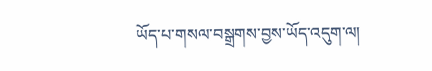ཡོད་པ་གསལ་བསྒྲགས་བྱས་ཡོད་འདུག་ལ།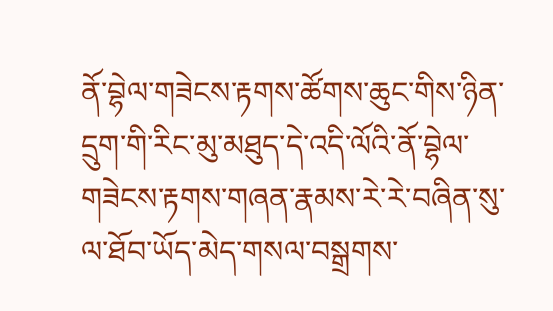ནོ་བྷེལ་གཟེངས་རྟགས་ཚོགས་ཆུང་གིས་ཉིན་དྲུག་གི་རིང་མུ་མཐུད་དེ་འདི་ལོའི་ནོ་བྷེལ་གཟེངས་རྟགས་གཞན་རྣམས་རེ་རེ་བཞིན་སུ་ལ་ཐོབ་ཡོད་མེད་གསལ་བསྒྲགས་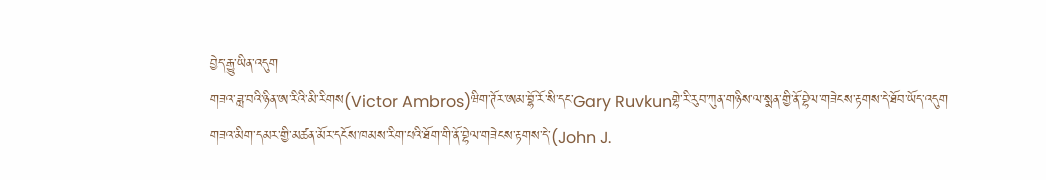བྱེད་རྒྱུ་ཡིན་འདུག
གཟའ་ཟླ་བའི་ཉིན་ཨ་རིའི་མི་རིགས(Victor Ambros)ཝིག་ཊོར་ཨམ་བྷོ་རོ་སི་དང་Gary Ruvkunགྷེ་རི་རུབ་ཀུན་གཉིས་ལ་སྨན་གྱི་ནོ་བྷེལ་གཟེངས་རྟགས་དེ་ཐོབ་ཡོད་འདུག
གཟའ་མིག་དམར་གྱི་མཚན་མོར་དངོས་ཁམས་རིག་པའི་ཐོག་གི་ནོ་བྷེལ་གཟེངས་རྟགས་དེ་(John J.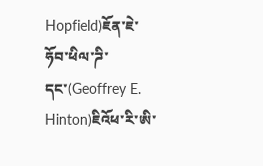Hopfield)ཇོན་ཇེ་ཧོབ་ཕིལ་ཌི་དང་(Geoffrey E. Hinton)ཇིའོཕ་རི་ཨི་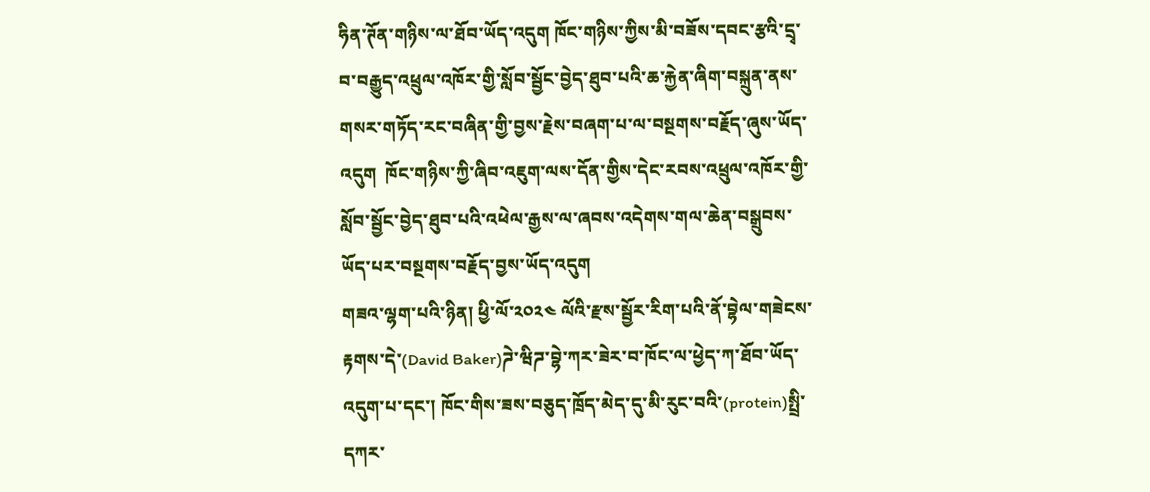ཧིན་ཊོན་གཉིས་ལ་ཐོབ་ཡོད་འདུག ཁོང་གཉིས་ཀྱིས་མི་བཟོས་དབང་རྩའི་དྲྭ་བ་བརྒྱུད་འཕྲུལ་འཁོར་གྱི་སློབ་སྦྱོང་བྱེད་ཐུབ་པའི་ཆ་རྐྱེན་ཞིག་བསྐྲུན་ནས་གསར་གཏོད་རང་བཞིན་གྱི་བྱས་རྗེས་བཞག་པ་ལ་བསྔགས་བརྗོད་ཞུས་ཡོད་འདུག  ཁོང་གཉིས་ཀྱི་ཞིབ་འཇུག་ལས་དོན་གྱིས་དེང་རབས་འཕྲུལ་འཁོར་གྱི་སློབ་སྦྱོང་བྱེད་ཐུབ་པའི་འཕེལ་རྒྱས་ལ་ཞབས་འདེགས་གལ་ཆེན་བསྒྲུབས་ཡོད་པར་བསྔགས་བརྗོད་བྱས་ཡོད་འདུག
གཟའ་ལྷག་པའི་ཉིན། ཕྱི་ལོ་༢༠༢༤ ལོའི་རྫས་སྦྱོར་རིག་པའི་ནོ་བྷེལ་གཟེངས་རྟགས་དེ་(David Baker)ཌེ་ཝིཌ་བྷེ་ཀར་ཟེར་བ་ཁོང་ལ་ཕྱེད་ཀ་ཐོབ་ཡོད་འདུག་པ་དང་། ཁོང་གིས་ཟས་བཅུད་ཁྲོད་མེད་དུ་མི་རུང་བའི་(protein)སྤྲི་དཀར་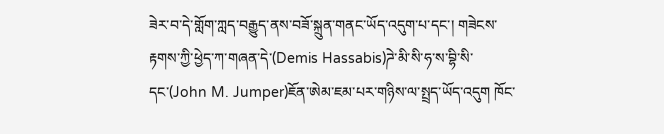ཟེར་བ་དེ་གློག་ཀླད་བརྒྱུད་ནས་བཟོ་སྐྲུན་གནང་ཡོད་འདུག་པ་དང་། གཟེངས་རྟགས་ཀྱི་ཕྱེད་ཀ་གཞན་དེ་(Demis Hassabis)ཌེ་མི་སི་ཧ་ས་བྷི་སི་དང་(John M. Jumper)ཇོན་ཨེམ་ཇམ་པར་གཉིས་ལ་སྤྲད་ཡོད་འདུག ཁོང་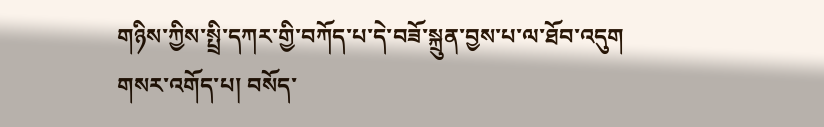གཉིས་ཀྱིས་སྤྲི་དཀར་གྱི་བཀོད་པ་དེ་བཟོ་སྐྲུན་བྱས་པ་ལ་ཐོབ་འདུག
གསར་འགོད་པ། བསོད་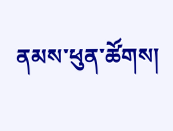ནམས་ཕུན་ཚོགས།